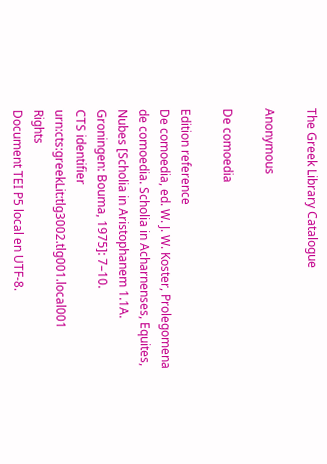The Greek Library Catalogue

Anonymous

De comoedia

Edition reference
De comoedia, ed. W. J. W. Koster, Prolegomena de comoedia. Scholia in Acharnenses, Equites, Nubes [Scholia in Aristophanem 1.1A. Groningen: Bouma, 1975]: 7–10.
CTS identifier
urn:cts:greekLit:tlg3002.tlg001.local001
Rights
Document TEI P5 local en UTF-8.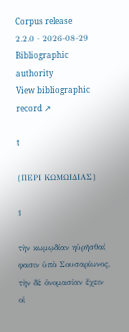Corpus release
2.2.0 · 2026-08-29
Bibliographic authority
View bibliographic record ↗

t

{ΠΕΡΙ ΚΩΜΩΙΔΙΑΣ}

1

τὴν κωμῳδίαν ηὑρῆσθαί φασιν ὑπὸ Σουσαρίωνος, τὴν δὲ ὀνομασίαν ἔχειν οἱ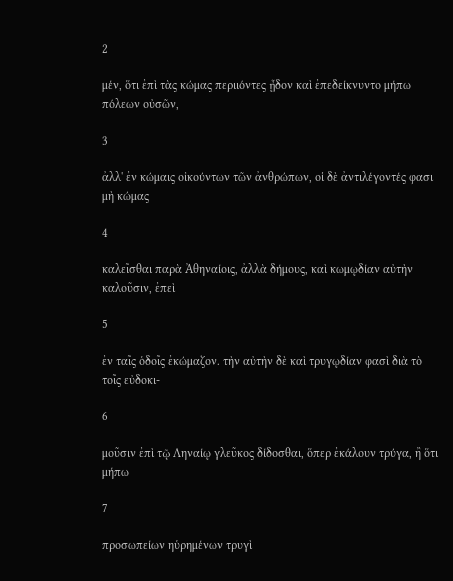2

μέν, ὅτι ἐπὶ τὰς κώμας περιιόντες ᾖδον καὶ ἐπεδείκνυντο μήπω πόλεων οὐσῶν,

3

ἀλλ' ἐν κώμαις οἰκούντων τῶν ἀνθρώπων, οἱ δὲ ἀντιλέγοντές φασι μὴ κώμας

4

καλεῖσθαι παρὰ Ἀθηναίοις, ἀλλὰ δήμους, καὶ κωμῳδίαν αὐτὴν καλοῦσιν, ἐπεὶ

5

ἐν ταῖς ὁδοῖς ἐκώμαζον. τὴν αὐτὴν δὲ καὶ τρυγῳδίαν φασὶ διὰ τὸ τοῖς εὐδοκι-

6

μοῦσιν ἐπὶ τῷ Ληναίῳ γλεῦκος δίδοσθαι, ὅπερ ἐκάλουν τρύγα, ἢ ὅτι μήπω

7

προσωπείων ηὑρημένων τρυγὶ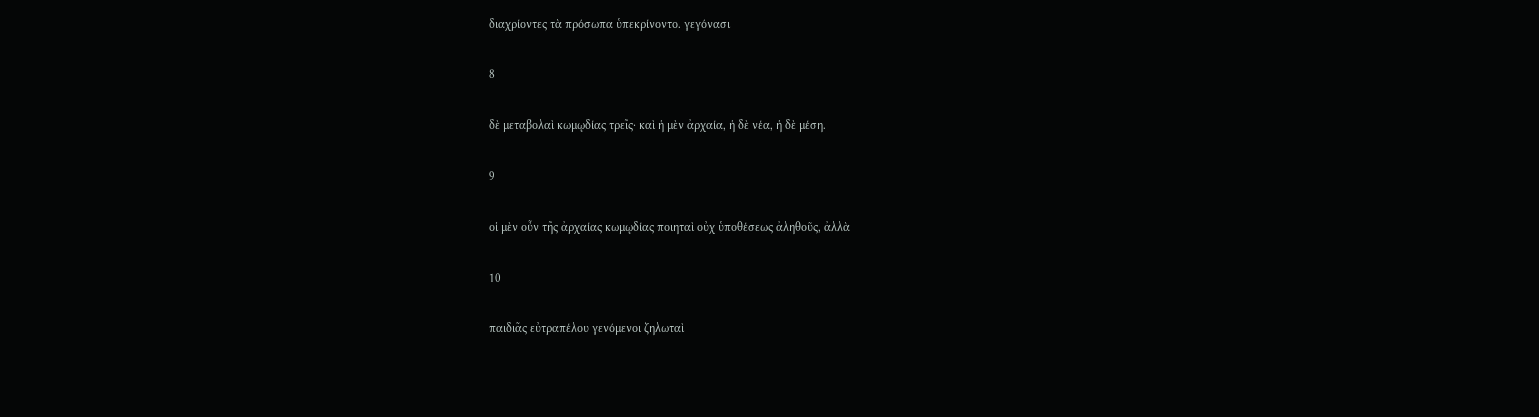διαχρίοντες τὰ πρόσωπα ὑπεκρίνοντο. γεγόνασι

8

δὲ μεταβολαὶ κωμῳδίας τρεῖς· καὶ ἡ μὲν ἀρχαία, ἡ δὲ νέα, ἡ δὲ μέση.

9

οἱ μὲν οὖν τῆς ἀρχαίας κωμῳδίας ποιηταὶ οὐχ ὑποθέσεως ἀληθοῦς, ἀλλὰ

10

παιδιᾶς εὐτραπέλου γενόμενοι ζηλωταὶ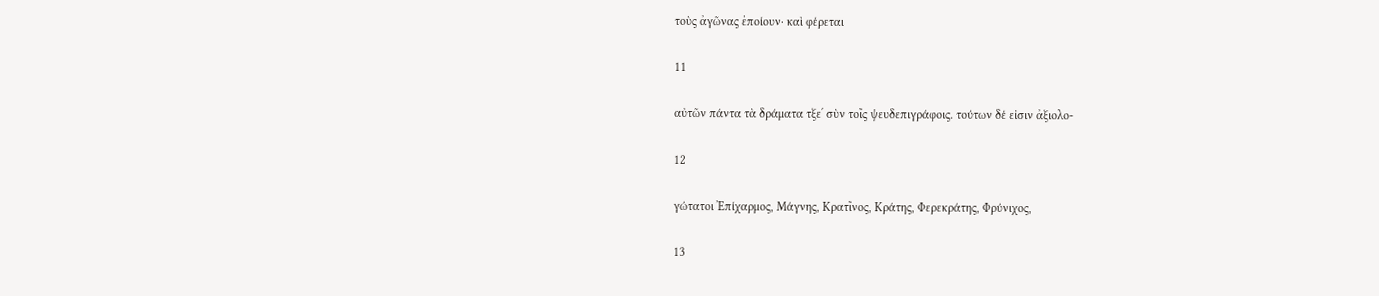τοὺς ἀγῶνας ἐποίουν· καὶ φέρεται

11

αὐτῶν πάντα τὰ δράματα τξεʹ σὺν τοῖς ψευδεπιγράφοις. τούτων δέ εἰσιν ἀξιολο-

12

γώτατοι Ἐπίχαρμος, Μάγνης, Κρατῖνος, Κράτης, Φερεκράτης, Φρύνιχος,

13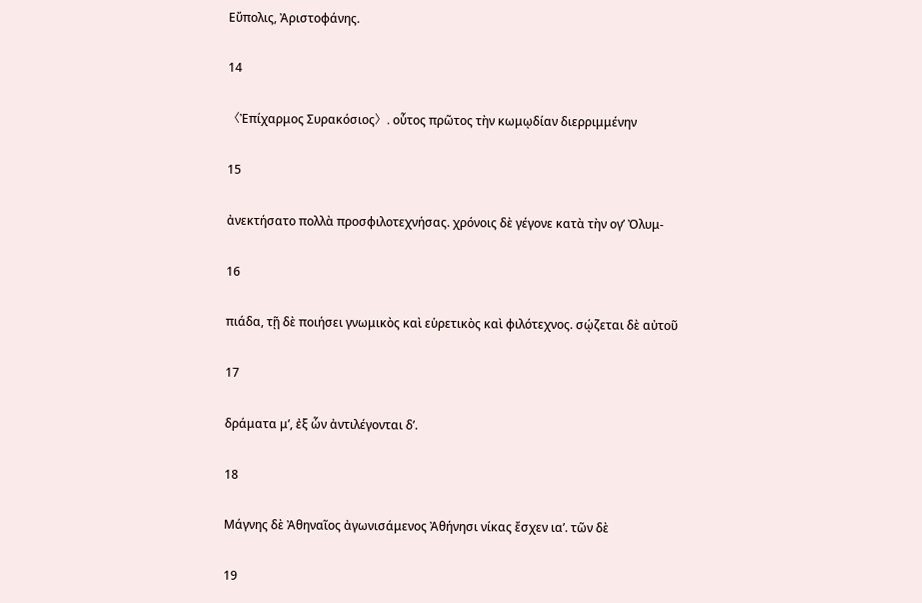Εὔπολις, Ἀριστοφάνης.

14

〈Ἐπίχαρμος Συρακόσιος〉. οὗτος πρῶτος τὴν κωμῳδίαν διερριμμένην

15

ἀνεκτήσατο πολλὰ προσφιλοτεχνήσας. χρόνοις δὲ γέγονε κατὰ τὴν ογʹ Ὀλυμ-

16

πιάδα, τῇ δὲ ποιήσει γνωμικὸς καὶ εὑρετικὸς καὶ φιλότεχνος. σῴζεται δὲ αὐτοῦ

17

δράματα μʹ, ἐξ ὧν ἀντιλέγονται δʹ.

18

Μάγνης δὲ Ἀθηναῖος ἀγωνισάμενος Ἀθήνησι νίκας ἔσχεν ιαʹ. τῶν δὲ

19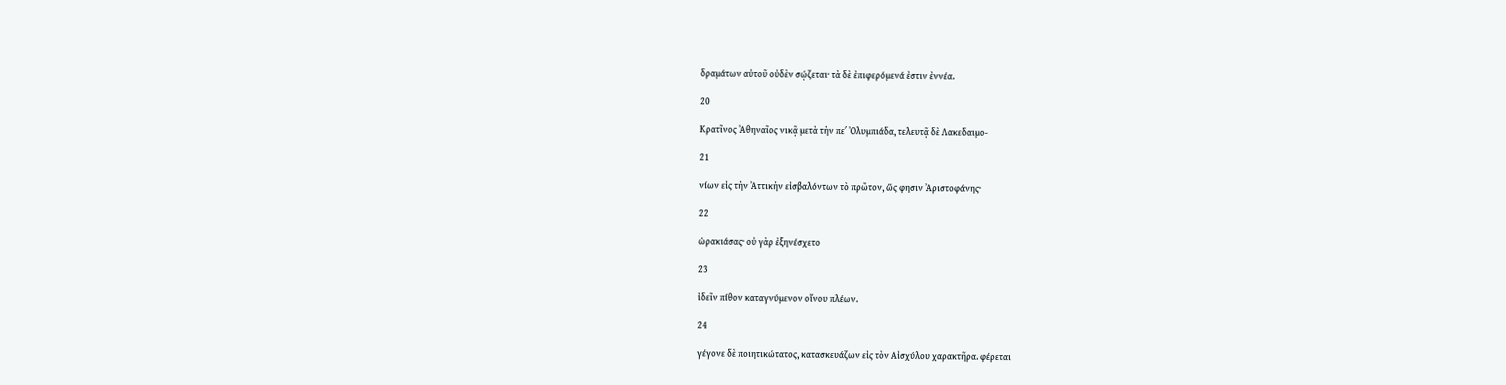δραμάτων αὐτοῦ οὐδὲν σῴζεται· τὰ δὲ ἐπιφερόμενά ἐστιν ἐννέα.

20

Κρατῖνος Ἀθηναῖος νικᾷ μετὰ τὴν πεʹ Ὀλυμπιάδα, τελευτᾷ δὲ Λακεδαιμο-

21

νίων εἰς τὴν Ἀττικὴν εἰσβαλόντων τὸ πρῶτον, ὥς φησιν Ἀριστοφάνης·

22

ὡρακιάσας· οὐ γὰρ ἐξηνέσχετο

23

ἰδεῖν πίθον καταγνύμενον οἴνου πλέων.

24

γέγονε δὲ ποιητικώτατος, κατασκευάζων εἰς τὸν Αἰσχύλου χαρακτῆρα. φέρεται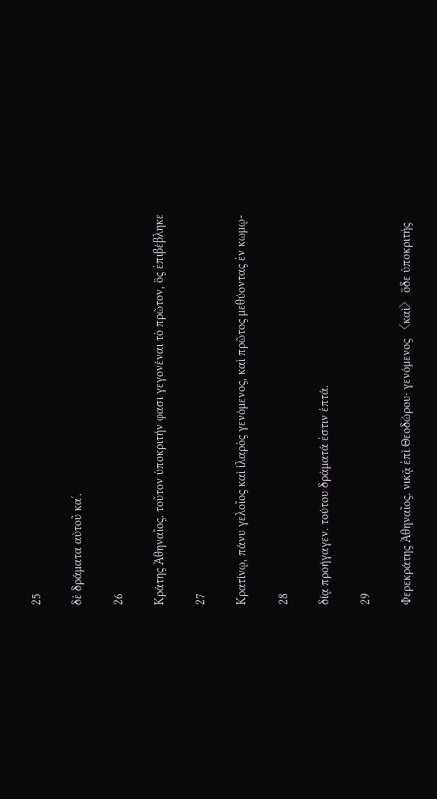25

δὲ δράματα αὐτοῦ καʹ.

26

Κράτης Ἀθηναῖος. τοῦτον ὑποκριτήν φασι γεγονέναι τὸ πρῶτον, ὃς ἐπιβέβληκε

27

Κρατίνῳ, πάνυ γελοῖος καὶ ἱλαρὸς γενόμενος, καὶ πρῶτος μεθύοντας ἐν κωμῳ-

28

δίᾳ προήγαγεν. τούτου δράματά ἐστιν ἑπτά.

29

Φερεκράτης Ἀθηναῖος. νικᾷ ἐπὶ Θεοδώρου· γενόμενος 〈καὶ〉 ὅδε ὑποκριτὴς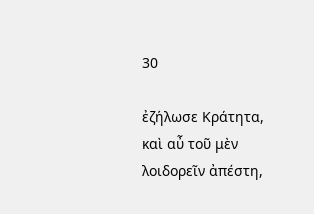30

ἐζήλωσε Κράτητα, καὶ αὖ τοῦ μὲν λοιδορεῖν ἀπέστη,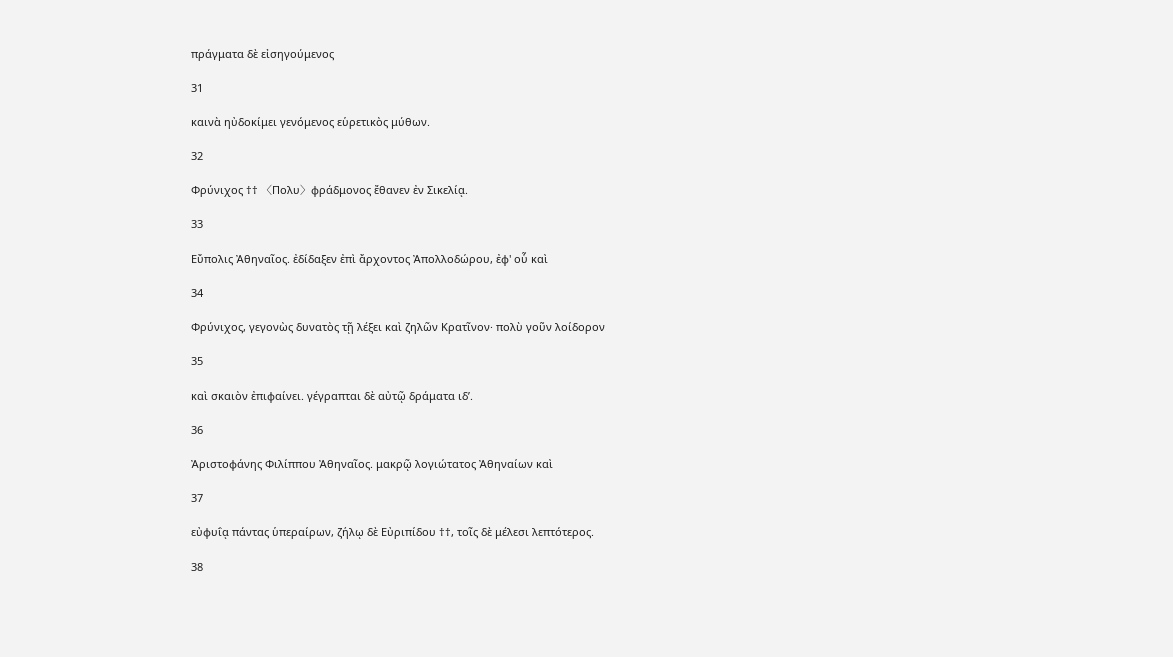πράγματα δὲ εἰσηγούμενος

31

καινὰ ηὐδοκίμει γενόμενος εὑρετικὸς μύθων.

32

Φρύνιχος †† 〈Πολυ〉φράδμονος ἔθανεν ἐν Σικελίᾳ.

33

Εὔπολις Ἀθηναῖος. ἐδίδαξεν ἐπὶ ἄρχοντος Ἀπολλοδώρου, ἐφ' οὗ καὶ

34

Φρύνιχος, γεγονὼς δυνατὸς τῇ λέξει καὶ ζηλῶν Κρατῖνον· πολὺ γοῦν λοίδορον

35

καὶ σκαιὸν ἐπιφαίνει. γέγραπται δὲ αὐτῷ δράματα ιδʹ.

36

Ἀριστοφάνης Φιλίππου Ἀθηναῖος. μακρῷ λογιώτατος Ἀθηναίων καὶ

37

εὐφυΐᾳ πάντας ὑπεραίρων, ζήλῳ δὲ Εὐριπίδου ††, τοῖς δὲ μέλεσι λεπτότερος.

38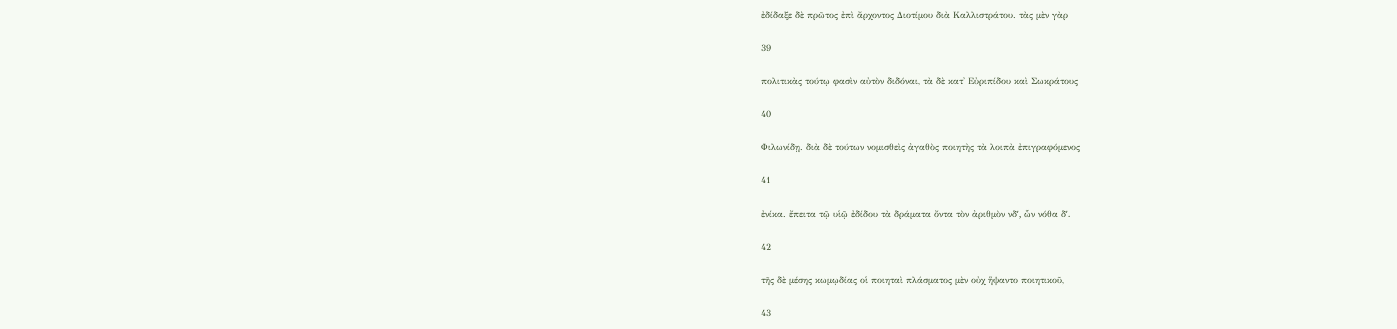ἐδίδαξε δὲ πρῶτος ἐπὶ ἄρχοντος Διοτίμου διὰ Καλλιστράτου. τὰς μὲν γὰρ

39

πολιτικὰς τούτῳ φασὶν αὐτὸν διδόναι, τὰ δὲ κατ' Εὐριπίδου καὶ Σωκράτους

40

Φιλωνίδῃ. διὰ δὲ τούτων νομισθεὶς ἀγαθὸς ποιητὴς τὰ λοιπὰ ἐπιγραφόμενος

41

ἐνίκα. ἔπειτα τῷ υἱῷ ἐδίδου τὰ δράματα ὄντα τὸν ἀριθμὸν νδʹ, ὧν νόθα δʹ.

42

τῆς δὲ μέσης κωμῳδίας οἱ ποιηταὶ πλάσματος μὲν οὐχ ἥψαντο ποιητικοῦ,

43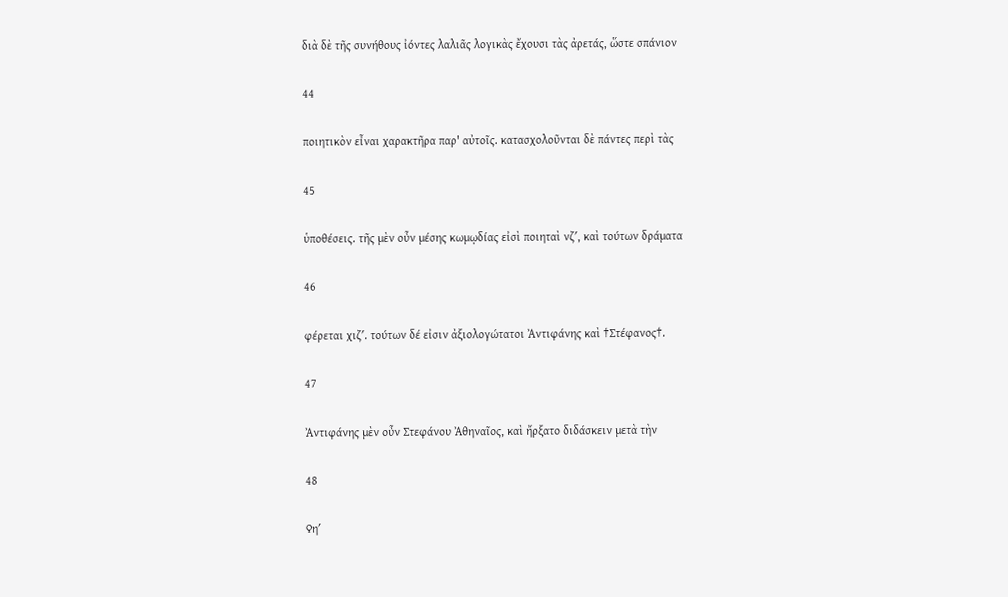διὰ δὲ τῆς συνήθους ἰόντες λαλιᾶς λογικὰς ἔχουσι τὰς ἀρετάς, ὥστε σπάνιον

44

ποιητικὸν εἶναι χαρακτῆρα παρ' αὐτοῖς. κατασχολοῦνται δὲ πάντες περὶ τὰς

45

ὑποθέσεις. τῆς μὲν οὖν μέσης κωμῳδίας εἰσὶ ποιηταὶ νζʹ, καὶ τούτων δράματα

46

φέρεται χιζʹ. τούτων δέ εἰσιν ἀξιολογώτατοι Ἀντιφάνης καὶ †Στέφανος†.

47

Ἀντιφάνης μὲν οὖν Στεφάνου Ἀθηναῖος, καὶ ἤρξατο διδάσκειν μετὰ τὴν

48

Ϙηʹ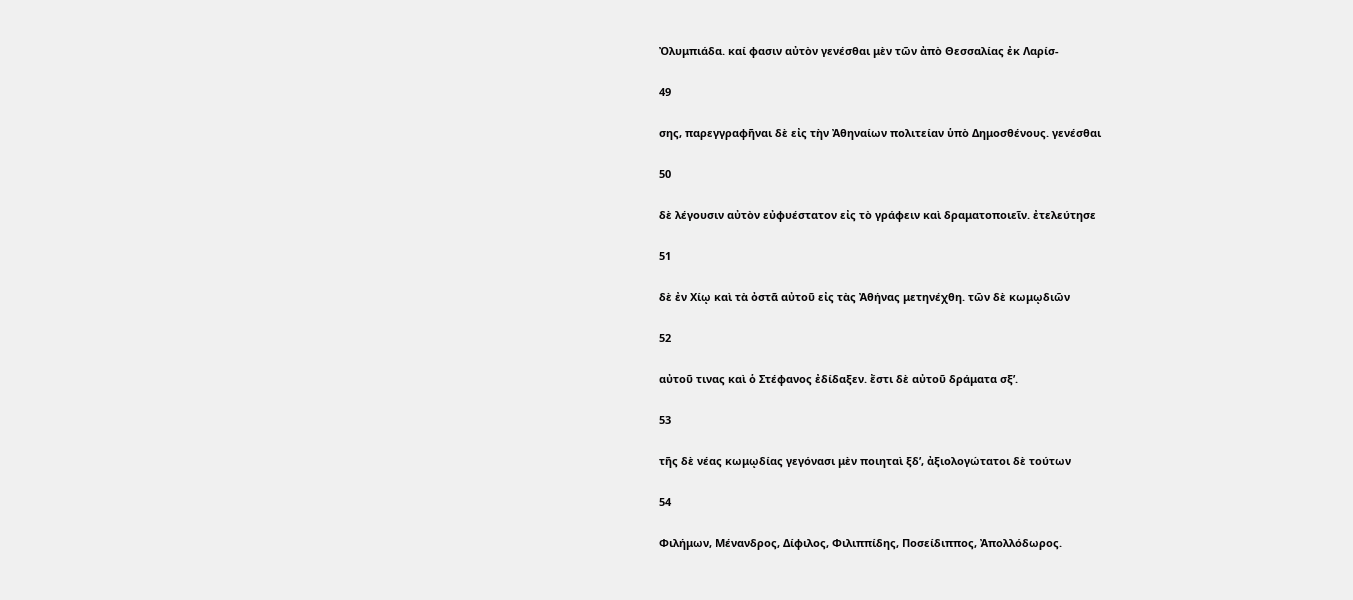Ὀλυμπιάδα. καί φασιν αὐτὸν γενέσθαι μὲν τῶν ἀπὸ Θεσσαλίας ἐκ Λαρίσ-

49

σης, παρεγγραφῆναι δὲ εἰς τὴν Ἀθηναίων πολιτείαν ὑπὸ Δημοσθένους. γενέσθαι

50

δὲ λέγουσιν αὐτὸν εὐφυέστατον εἰς τὸ γράφειν καὶ δραματοποιεῖν. ἐτελεύτησε

51

δὲ ἐν Χίῳ καὶ τὰ ὀστᾶ αὐτοῦ εἰς τὰς Ἀθήνας μετηνέχθη. τῶν δὲ κωμῳδιῶν

52

αὐτοῦ τινας καὶ ὁ Στέφανος ἐδίδαξεν. ἔστι δὲ αὐτοῦ δράματα σξʹ.

53

τῆς δὲ νέας κωμῳδίας γεγόνασι μὲν ποιηταὶ ξδʹ, ἀξιολογώτατοι δὲ τούτων

54

Φιλήμων, Μένανδρος, Δίφιλος, Φιλιππίδης, Ποσείδιππος, Ἀπολλόδωρος.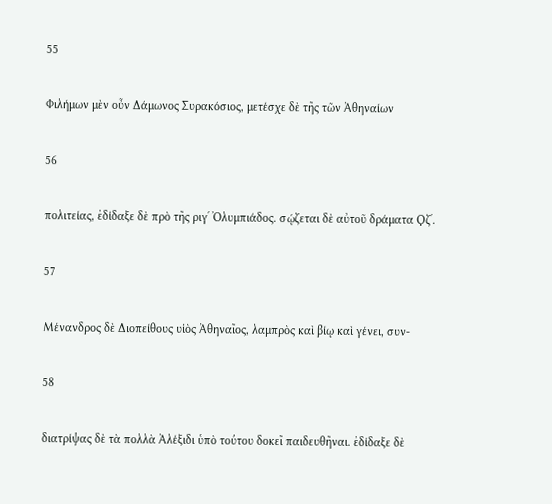55

Φιλήμων μὲν οὖν Δάμωνος Συρακόσιος, μετέσχε δὲ τῆς τῶν Ἀθηναίων

56

πολιτείας, ἐδίδαξε δὲ πρὸ τῆς ριγʹ Ὀλυμπιάδος. σῴζεται δὲ αὐτοῦ δράματα Ϙζʹ.

57

Μένανδρος δὲ Διοπείθους υἱὸς Ἀθηναῖος, λαμπρὸς καὶ βίῳ καὶ γένει, συν-

58

διατρίψας δὲ τὰ πολλὰ Ἀλέξιδι ὑπὸ τούτου δοκεῖ παιδευθῆναι. ἐδίδαξε δὲ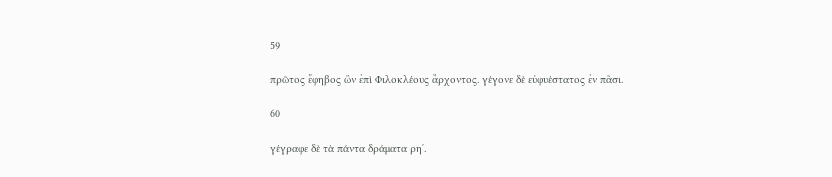59

πρῶτος ἔφηβος ὢν ἐπὶ Φιλοκλέους ἄρχοντος. γέγονε δὲ εὐφυέστατος ἐν πᾶσι.

60

γέγραφε δὲ τὰ πάντα δράματα ρηʹ.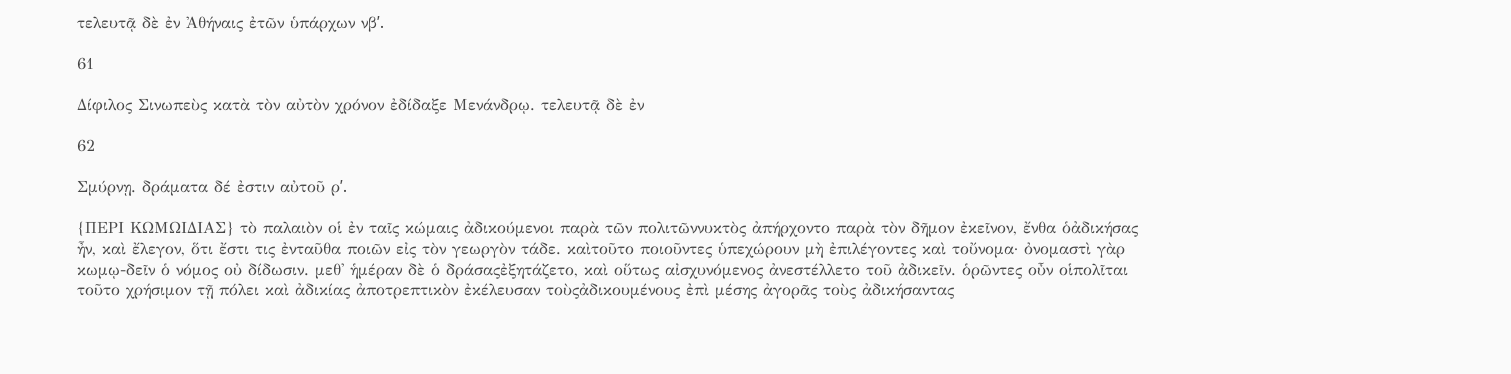τελευτᾷ δὲ ἐν Ἀθήναις ἐτῶν ὑπάρχων νβʹ.

61

Δίφιλος Σινωπεὺς κατὰ τὸν αὐτὸν χρόνον ἐδίδαξε Μενάνδρῳ. τελευτᾷ δὲ ἐν

62

Σμύρνῃ. δράματα δέ ἐστιν αὐτοῦ ρʹ.

{ΠΕΡΙ ΚΩΜΩΙΔΙΑΣ} τὸ παλαιὸν οἱ ἐν ταῖς κώμαις ἀδικούμενοι παρὰ τῶν πολιτῶννυκτὸς ἀπήρχοντο παρὰ τὸν δῆμον ἐκεῖνον, ἔνθα ὁἀδικήσας ἦν, καὶ ἔλεγον, ὅτι ἔστι τις ἐνταῦθα ποιῶν εἰς τὸν γεωργὸν τάδε. καὶτοῦτο ποιοῦντες ὑπεχώρουν μὴ ἐπιλέγοντες καὶ τοὔνομα· ὀνομαστὶ γὰρ κωμῳ-δεῖν ὁ νόμος οὐ δίδωσιν. μεθ' ἡμέραν δὲ ὁ δράσαςἐξητάζετο, καὶ οὕτως αἰσχυνόμενος ἀνεστέλλετο τοῦ ἀδικεῖν. ὁρῶντες οὖν οἱπολῖται τοῦτο χρήσιμον τῇ πόλει καὶ ἀδικίας ἀποτρεπτικὸν ἐκέλευσαν τοὺςἀδικουμένους ἐπὶ μέσης ἀγορᾶς τοὺς ἀδικήσαντας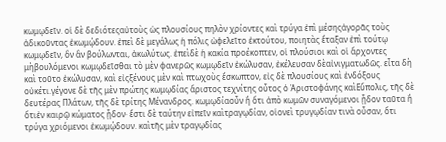κωμῳδεῖν. οἱ δὲ δεδιότεςαὐτοὺς ὡς πλουσίους πηλὸν χρίοντες καὶ τρύγα ἐπὶ μέσηςἀγορᾶς τοὺς ἀδικοῦντας ἐκωμῴδουν. ἐπεὶ δὲ μεγάλως ἡ πόλις ὠφελεῖτο ἐκτούτου, ποιητὰς ἔταξαν ἐπὶ τούτῳ κωμῳδεῖν, ὃν ἂν βούλωνται, ἀκωλύτως. ἐπεὶδὲ ἡ κακία προέκοπτεν, οἱ πλούσιοι καὶ οἱ ἄρχοντες μὴβουλόμενοι κωμῳδεῖσθαι τὸ μὲν φανερῶς κωμῳδεῖν ἐκώλυσαν, ἐκέλευσαν δὲαἰνιγματωδῶς. εἶτα δὴ καὶ τοῦτο ἐκώλυσαν, καὶ εἰςξένους μὲν καὶ πτωχοὺς ἔσκωπτον, εἰς δὲ πλουσίους καὶ ἐνδόξους οὐκέτι.γέγονε δὲ τῆς μὲν πρώτης κωμῳδίας ἄριστος τεχνίτης οὗτος ὁ Ἀριστοφάνης καὶΕὔπολις, τῆς δὲ δευτέρας Πλάτων, τῆς δὲ τρίτης Μένανδρος. κωμῳδίαοὖν ἢ ὅτι ἀπὸ κωμῶν συναγόμενοι ᾖδον ταῦτα ἢ ὅτιἐν καιρῷ κώματος ᾖδον· ἔστι δὲ ταύτην εἰπεῖν καὶτραγῳδίαν, οἱονεὶ τρυγῳδίαν τινὰ οὖσαν, ὅτι τρύγα χριόμενοι ἐκωμῴδουν. καὶτῆς μὲν τραγῳδίας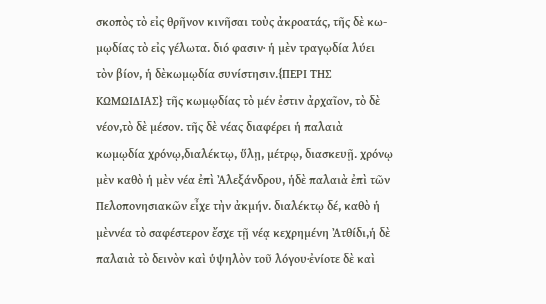σκοπὸς τὸ εἰς θρῆνον κινῆσαι τοὺς ἀκροατάς, τῆς δὲ κω-μῳδίας τὸ εἰς γέλωτα. διό φασιν· ἡ μὲν τραγῳδία λύει τὸν βίον, ἡ δὲκωμῳδία συνίστησιν.{ΠΕΡΙ ΤΗΣ ΚΩΜΩΙΔΙΑΣ} τῆς κωμῳδίας τὸ μέν ἐστιν ἀρχαῖον, τὸ δὲ νέον,τὸ δὲ μέσον. τῆς δὲ νέας διαφέρει ἡ παλαιὰ κωμῳδία χρόνῳ,διαλέκτῳ, ὕλῃ, μέτρῳ, διασκευῇ. χρόνῳ μὲν καθὸ ἡ μὲν νέα ἐπὶ Ἀλεξάνδρου, ἡδὲ παλαιὰ ἐπὶ τῶν Πελοπονησιακῶν εἶχε τὴν ἀκμήν. διαλέκτῳ δέ, καθὸ ἡ μὲννέα τὸ σαφέστερον ἔσχε τῇ νέᾳ κεχρημένη Ἀτθίδι,ἡ δὲ παλαιὰ τὸ δεινὸν καὶ ὑψηλὸν τοῦ λόγου·ἐνίοτε δὲ καὶ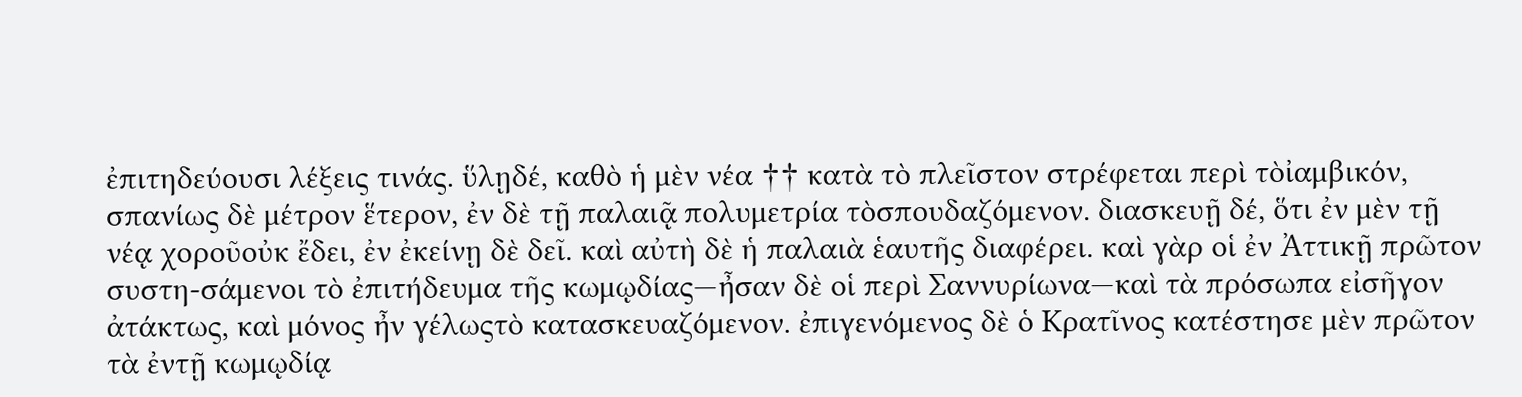ἐπιτηδεύουσι λέξεις τινάς. ὕλῃδέ, καθὸ ἡ μὲν νέα †† κατὰ τὸ πλεῖστον στρέφεται περὶ τὸἰαμβικόν, σπανίως δὲ μέτρον ἕτερον, ἐν δὲ τῇ παλαιᾷ πολυμετρία τὸσπουδαζόμενον. διασκευῇ δέ, ὅτι ἐν μὲν τῇ νέᾳ χοροῦοὐκ ἔδει, ἐν ἐκείνῃ δὲ δεῖ. καὶ αὐτὴ δὲ ἡ παλαιὰ ἑαυτῆς διαφέρει. καὶ γὰρ οἱ ἐν Ἀττικῇ πρῶτον συστη-σάμενοι τὸ ἐπιτήδευμα τῆς κωμῳδίας—ἦσαν δὲ οἱ περὶ Σαννυρίωνα—καὶ τὰ πρόσωπα εἰσῆγον ἀτάκτως, καὶ μόνος ἦν γέλωςτὸ κατασκευαζόμενον. ἐπιγενόμενος δὲ ὁ Κρατῖνος κατέστησε μὲν πρῶτον τὰ ἐντῇ κωμῳδίᾳ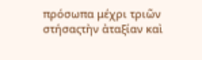πρόσωπα μέχρι τριῶν στήσαςτὴν ἀταξίαν καὶ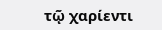τῷ χαρίεντι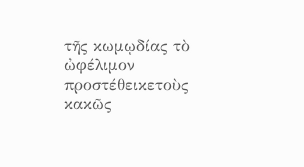τῆς κωμῳδίας τὸ ὠφέλιμον προστέθεικετοὺς κακῶς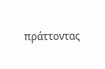πράττοντας